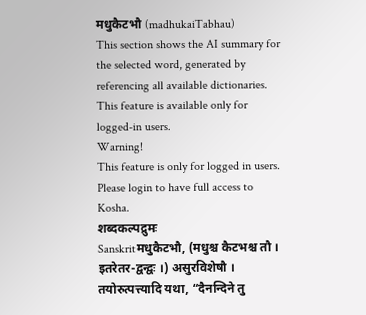मधुकैटभौ (madhukaiTabhau)
This section shows the AI summary for the selected word, generated by referencing all available dictionaries. This feature is available only for logged-in users.
Warning!
This feature is only for logged in users. Please login to have full access to Kosha.
शब्दकल्पद्रुमः
Sanskritमधुकैटभौ, (मधुश्च कैटभश्च तौ । इतरेतर-द्वन्द्वः ।) असुरविशेषौ । तयोरुत्पत्त्यादि यथा, “दैनन्दिने तु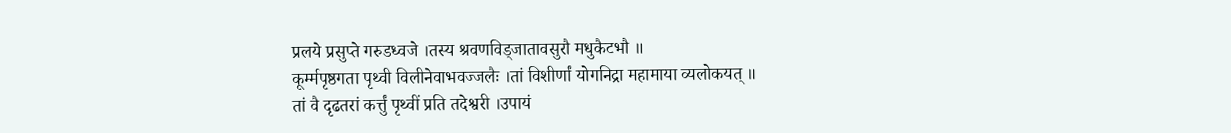प्रलये प्रसुप्ते गरुडध्वजे ।तस्य श्रवणविड्जातावसुरौ मधुकैटभौ ॥
कूर्म्मपृष्ठगता पृथ्वी विलीनेवाभवज्जलैः ।तां विशीर्णां योगनिद्रा महामाया व्यलोकयत् ॥
तां वै दृढतरां कर्त्तुं पृथ्वीं प्रति तदेश्वरी ।उपायं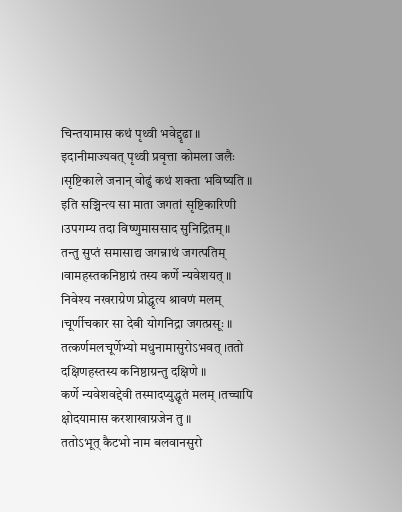चिन्तयामास कथं पृथ्वी भवेद्दृढा ॥
इदानीमाज्यवत् पृथ्वी प्रवृत्ता कोमला जलैः ।सृष्टिकाले जनान् वोढुं कथं शक्ता भविष्यति ॥
इति सञ्चिन्त्य सा माता जगतां सृष्टिकारिणी ।उपगम्य तदा विष्णुमाससाद सुनिद्रितम् ॥
तन्तु सुप्तं समासाद्य जगन्नाथं जगत्पतिम् ।वामहस्तकनिष्ठाग्रं तस्य कर्णे न्यवेशयत् ॥
निवेश्य नखराग्रेण प्रोद्धृत्य श्रावणं मलम् ।चूर्णीचकार सा देबी योगनिद्रा जगत्प्रसूः ॥
तत्कर्णमलचूर्णेभ्यो मधुनामासुरोऽभवत् ।ततो दक्षिणहस्तस्य कनिष्ठाग्रन्तु दक्षिणे ॥
कर्णे न्यवेशवद्देवी तस्मादप्युद्धृतं मलम् ।तच्चापि क्षोदयामास करशाखाग्रजेन तु ॥
ततोऽभूत् कैटभो नाम बलवानसुरो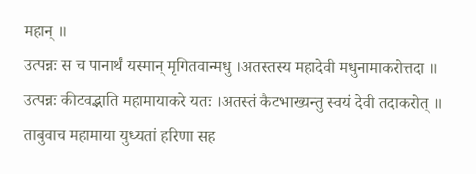महान् ॥
उत्पन्नः स च पानार्थं यस्मान् मृगितवान्मधु ।अतस्तस्य महादेवी मधुनामाकरोत्तदा ॥
उत्पन्नः कीटवद्भाति महामायाकरे यतः ।अतस्तं कैटभाख्यन्तु स्वयं देवी तदाकरोत् ॥
ताबुवाच महामाया युध्यतां हरिणा सह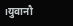।युवानौ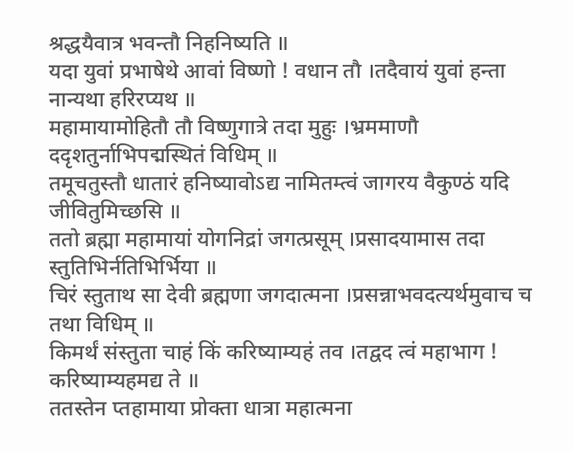श्रद्धयैवात्र भवन्तौ निहनिष्यति ॥
यदा युवां प्रभाषेथे आवां विष्णो ! वधान तौ ।तदैवायं युवां हन्ता नान्यथा हरिरप्यथ ॥
महामायामोहितौ तौ विष्णुगात्रे तदा मुहुः ।भ्रममाणौ ददृशतुर्नाभिपद्मस्थितं विधिम् ॥
तमूचतुस्तौ धातारं हनिष्यावोऽद्य नामितम्त्वं जागरय वैकुण्ठं यदि जीवितुमिच्छसि ॥
ततो ब्रह्मा महामायां योगनिद्रां जगत्प्रसूम् ।प्रसादयामास तदा स्तुतिभिर्नतिभिर्भिया ॥
चिरं स्तुताथ सा देवी ब्रह्मणा जगदात्मना ।प्रसन्नाभवदत्यर्थमुवाच च तथा विधिम् ॥
किमर्थं संस्तुता चाहं किं करिष्याम्यहं तव ।तद्वद त्वं महाभाग ! करिष्याम्यहमद्य ते ॥
ततस्तेन प्तहामाया प्रोक्ता धात्रा महात्मना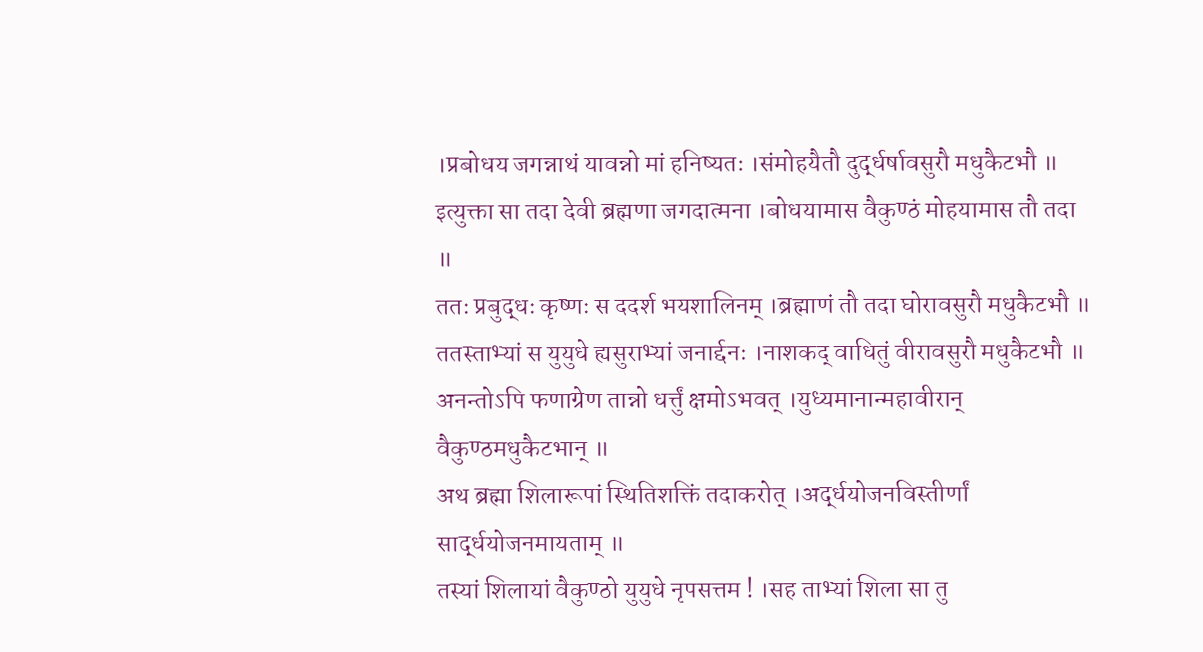।प्रबोधय जगन्नाथं यावन्नो मां हनिष्यतः ।संमोहयैतौ दुर्द्धर्षावसुरौ मधुकैटभौ ॥
इत्युक्ता सा तदा देवी ब्रह्मणा जगदात्मना ।बोधयामास वैकुण्ठं मोहयामास तौ तदा ॥
ततः प्रबुद्धः कृष्णः स ददर्श भयशालिनम् ।ब्रह्माणं तौ तदा घोरावसुरौ मधुकैटभौ ॥
ततस्ताभ्यां स युयुधे ह्यसुराभ्यां जनार्द्दनः ।नाशकद् वाधितुं वीरावसुरौ मधुकैटभौ ॥
अनन्तोऽपि फणाग्रेण तान्नो धर्त्तुं क्षमोऽभवत् ।युध्यमानान्महावीरान् वैकुण्ठमधुकैटभान् ॥
अथ ब्रह्मा शिलारूपां स्थितिशक्तिं तदाकरोत् ।अर्द्धयोजनविस्तीर्णां सार्द्धयोजनमायताम् ॥
तस्यां शिलायां वैकुण्ठो युयुधे नृपसत्तम ! ।सह ताभ्यां शिला सा तु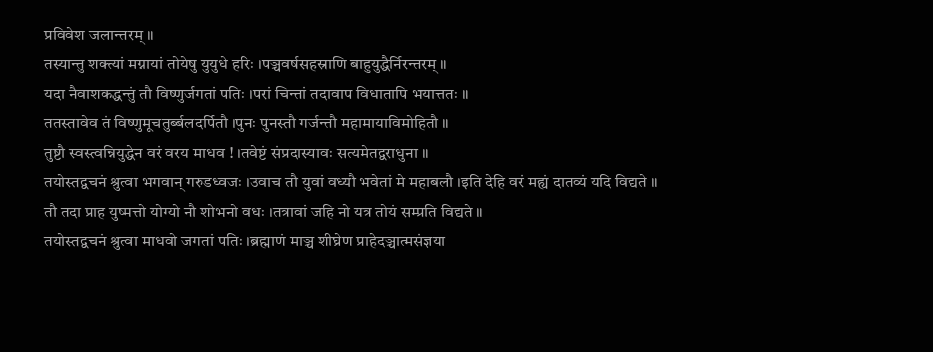प्रविवेश जलान्तरम् ॥
तस्यान्तु शक्त्यां मग्नायां तोयेषु युयुधे हरिः ।पञ्चवर्षसहस्राणि बाहुयुद्धैर्निरन्तरम् ॥
यदा नैवाशकद्धन्तुं तौ विष्णुर्जगतां पतिः ।परां चिन्तां तदावाप विधातापि भयात्ततः ॥
ततस्तावेव तं विष्णुमूचतुर्ब्बलदर्पितौ ।पुनः पुनस्तौ गर्जन्तौ महामायाविमोहितौ ॥
तुष्टौ स्वस्त्वन्नियुद्धेन वरं वरय माधव ! ।तवेष्टं संप्रदास्यावः सत्यमेतद्वराधुना ॥
तयोस्तद्वचनं श्रुत्वा भगवान् गरुडध्वजः ।उवाच तौ युवां वध्यौ भवेतां मे महाबलौ ।इति देहि वरं मह्यं दातव्यं यदि विद्यते ॥
तौ तदा प्राह युष्मत्तो योग्यो नौ शोभनो वधः ।तत्रावां जहि नो यत्र तोयं सम्प्रति विद्यते ॥
तयोस्तद्वचनं श्रुत्वा माधवो जगतां पतिः ।ब्रह्माणं माञ्च शीघ्रेण प्राहेदञ्चात्मसंज्ञया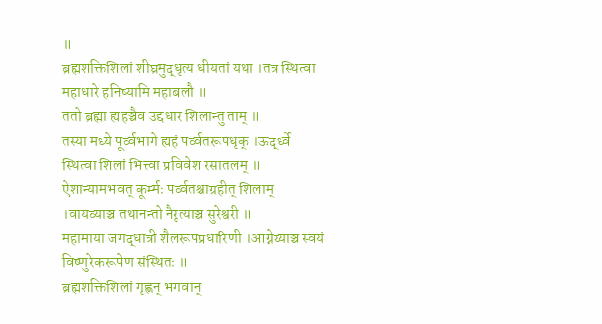॥
ब्रह्मशक्तिशिलां शीघ्रमुद्धृत्य धीयतां यथा ।तत्र स्थित्वा महाधारे हनिष्यामि महाबलौ ॥
ततो ब्रह्मा ह्यहञ्चैव उद्दधार शिलान्तु ताम् ॥
तस्या मध्ये पूर्व्वभागे ह्यहं पर्व्वतरूपधृक् ।ऊर्द्ध्वे स्थित्वा शिलां भित्त्वा प्रविवेश रसातलम् ॥
ऐशान्यामभवत् कूर्म्मः पर्व्वतश्चाग्रहीत् शिलाम् ।वायव्याञ्च तथानन्तो नैरृत्याञ्च सुरेश्वरी ॥
महामाया जगद्धात्री शैलरूपप्रधारिणी ।आग्नेय्याञ्च स्वयं विष्णुरेकरूपेण संस्थितः ॥
ब्रह्मशक्तिशिलां गृह्णन् भगवान्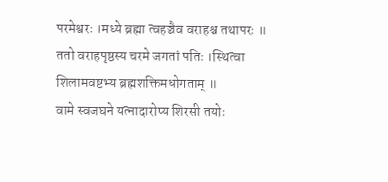परमेश्वरः ।मध्ये ब्रह्मा त्वहञ्चैव वराहश्च तथापरः ॥
ततो वराहपृष्ठस्य चरमे जगतां पतिः ।स्थित्वा शिलामवष्टभ्य ब्रह्मशक्तिमधोगताम् ॥
वामे स्वजघने यत्नादारोप्य शिरसी तयोः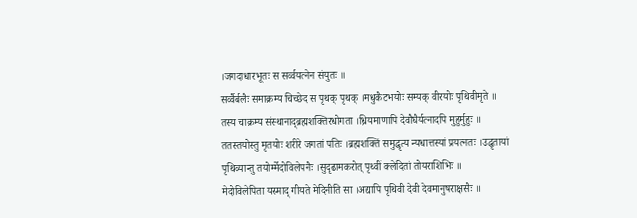।जगदाधारभूतः स सर्व्वयत्नेन संयुतः ॥
सर्व्वैर्बलैः समाक्रम्य चिच्छेद स पृथक् पृथक् ।मधुकैटभयोः सम्यक् वीरयोः पृथिवीमृते ॥
तस्य चाक्रम्य संस्थानाद्ब्रह्मशक्तिरधोगता ।ध्रियमाणापि देवौघैर्यत्नादपि मुहुर्मुहुः ॥
ततस्तयोस्तु मृतयोः शरीरे जगतां पतिः ।ब्रह्मशक्तिं समुद्धृत्य न्यधात्तस्यां प्रयत्नतः ।उद्धृतायां पृथिव्यान्तु तयोर्म्मेदोविलेपनैः ।सुदृढामकरोत् पृथ्वीं क्लेदितां तोयराशिभिः ॥
मेदोविलेपिता यस्माद् गीयते मेदिनीति सा ।अद्यापि पृथिवी देवी देवमानुषराक्षसैः ॥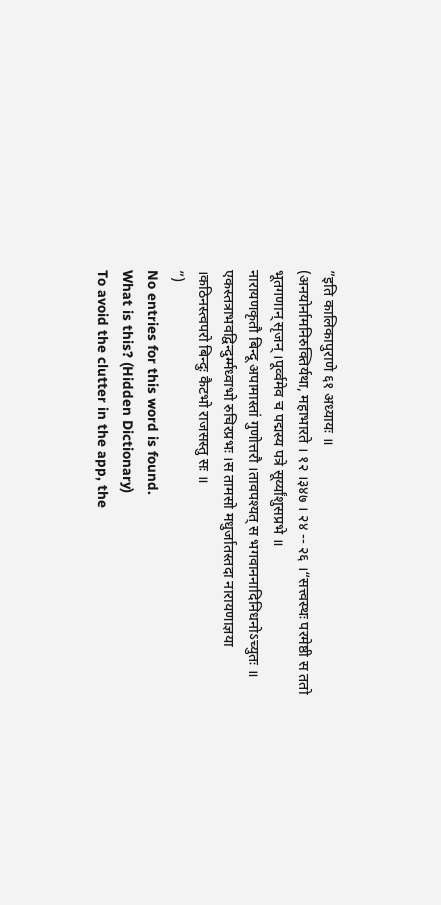”इति कालिकापुराणे ६१ अध्यायः ॥
(अनयोर्नामनिरुक्तिर्यथा, महाभारते । १२ ।३४७ । २४ -- २६ ।“सत्त्वस्थः परमेष्ठी स ततो भूतगणान् सृजन् ।पूर्व्वमेव च पद्मस्य पत्रे सूर्य्यांशुसप्रभे ॥
नारायणकृतौ बिन्दू अपामास्तां गुणोत्तरौ ।तावपश्यत् स भगवाननादिनिधनोऽच्युतः ॥
एकस्तत्राभवद्विन्दुर्म्मध्वाभो रुचिरप्रभः ।स तामसो मधुर्जातस्तदा नारायणाज्ञया ।कठिनस्त्वपरो बिन्दुः कैटभो राजसस्तु सः ॥
”)
No entries for this word is found.
What is this? (Hidden Dictionary)
To avoid the clutter in the app, the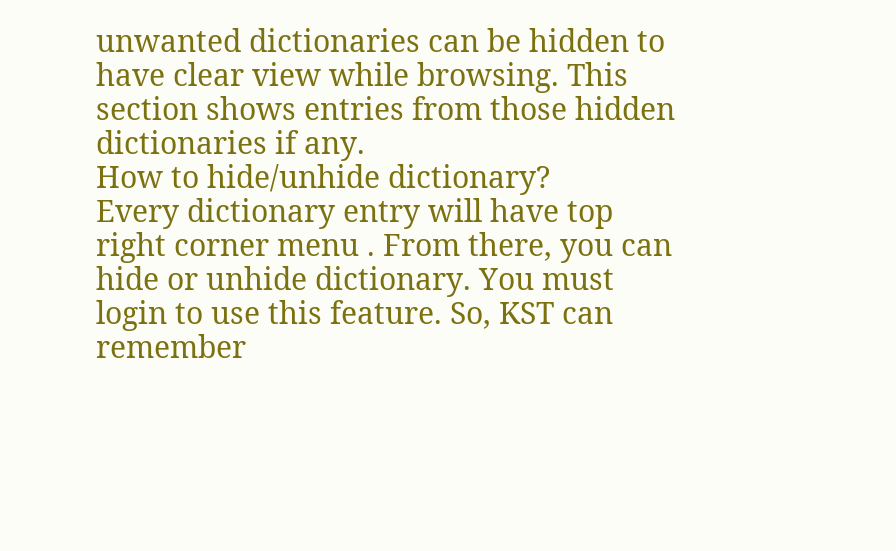unwanted dictionaries can be hidden to have clear view while browsing. This section shows entries from those hidden dictionaries if any.
How to hide/unhide dictionary?
Every dictionary entry will have top right corner menu . From there, you can hide or unhide dictionary. You must login to use this feature. So, KST can remember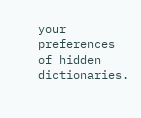your preferences of hidden dictionaries.